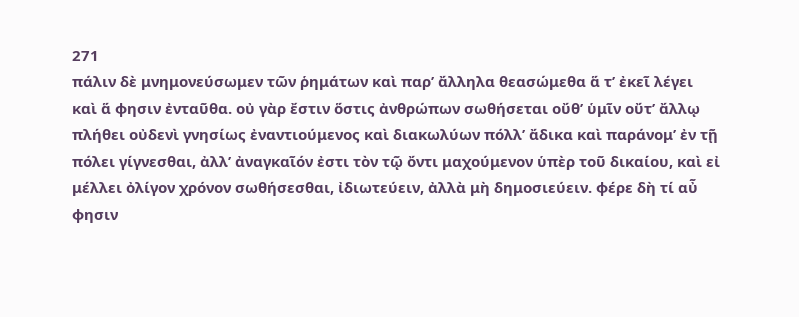271
πάλιν δὲ μνημονεύσωμεν τῶν ῥημάτων καὶ παρʼ ἄλληλα θεασώμεθα ἅ τʼ ἐκεῖ λέγει καὶ ἅ φησιν ἐνταῦθα. οὐ γὰρ ἔστιν ὅστις ἀνθρώπων σωθήσεται οὔθʼ ὑμῖν οὔτʼ ἄλλῳ πλήθει οὐδενὶ γνησίως ἐναντιούμενος καὶ διακωλύων πόλλʼ ἄδικα καὶ παράνομʼ ἐν τῇ πόλει γίγνεσθαι, ἀλλʼ ἀναγκαῖόν ἐστι τὸν τῷ ὄντι μαχούμενον ὑπὲρ τοῦ δικαίου, καὶ εἰ μέλλει ὀλίγον χρόνον σωθήσεσθαι, ἰδιωτεύειν, ἀλλὰ μὴ δημοσιεύειν. φέρε δὴ τί αὖ φησιν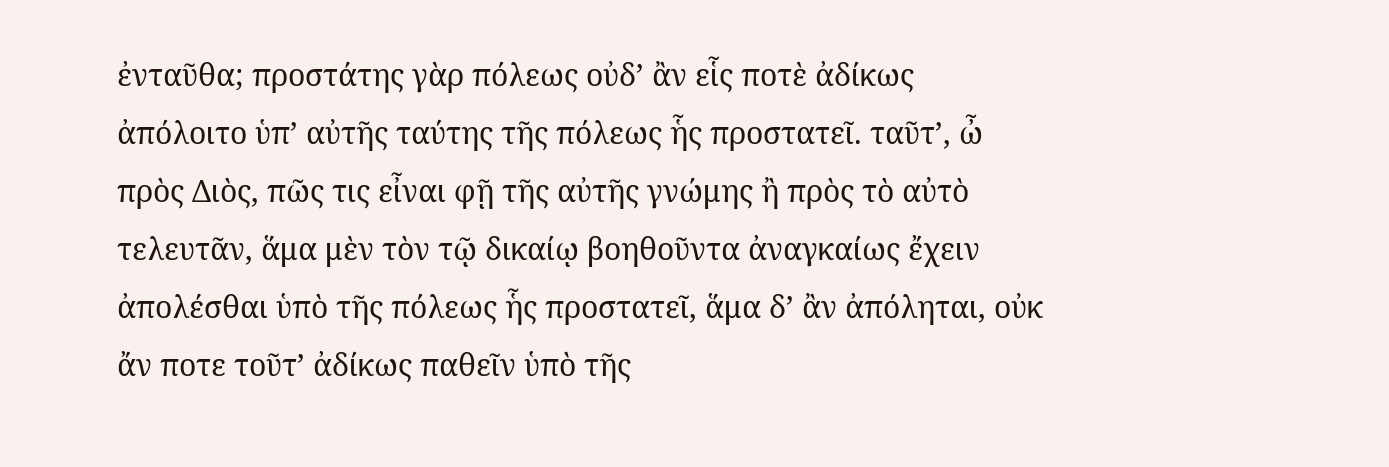ἐνταῦθα; προστάτης γὰρ πόλεως οὐδʼ ἂν εἷς ποτὲ ἀδίκως ἀπόλοιτο ὑπʼ αὐτῆς ταύτης τῆς πόλεως ἧς προστατεῖ. ταῦτʼ, ὦ πρὸς Διὸς, πῶς τις εἶναι φῇ τῆς αὐτῆς γνώμης ἢ πρὸς τὸ αὐτὸ τελευτᾶν, ἅμα μὲν τὸν τῷ δικαίῳ βοηθοῦντα ἀναγκαίως ἔχειν ἀπολέσθαι ὑπὸ τῆς πόλεως ἧς προστατεῖ, ἅμα δʼ ἂν ἀπόληται, οὐκ ἄν ποτε τοῦτʼ ἀδίκως παθεῖν ὑπὸ τῆς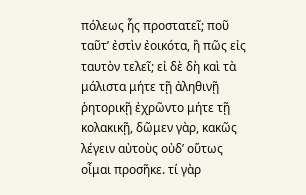πόλεως ἧς προστατεῖ; ποῦ ταῦτʼ ἐστὶν ἐοικότα, ἢ πῶς εἰς ταυτὸν τελεῖ; εἰ δὲ δὴ καὶ τὰ μάλιστα μήτε τῇ ἀληθινῇ ῥητορικῇ ἐχρῶντο μήτε τῇ κολακικῇ, δῶμεν γὰρ, κακῶς λέγειν αὐτοὺς οὐδʼ οὕτως οἶμαι προσῆκε. τί γὰρ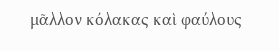μᾶλλον κόλακας καὶ φαύλους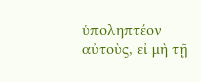ὑποληπτέον αὐτοὺς, εἰ μὴ τῇ